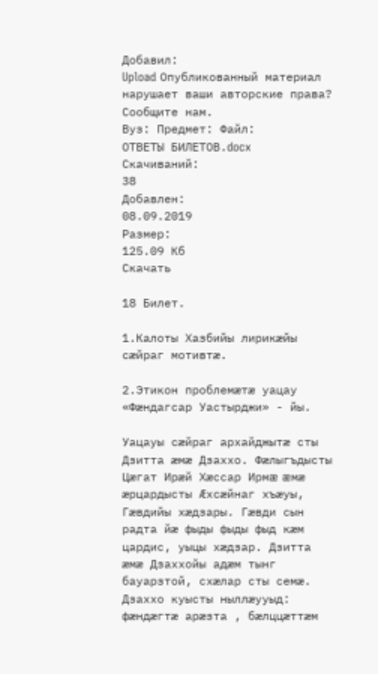Добавил:
Upload Опубликованный материал нарушает ваши авторские права? Сообщите нам.
Вуз: Предмет: Файл:
ОТВЕТЫ БИЛЕТОВ.docx
Скачиваний:
38
Добавлен:
08.09.2019
Размер:
125.09 Кб
Скачать

18 Билет.

1.Калоты Хазбийы лирикæйы сæйраг мотивтæ.

2.Этикон проблемæтæ уацау «Фæндагсар Уастырджи» - йы.

Уацауы сæйраг архайджытæ сты Дзитта æмæ Дзаххо. Фæлыгъдысты Цæгат Ирæй Хæссар Ирмæ æмæ æрцардысты Æхсæйнаг хъæуы, Гæвдийы хæдзары. Гæвди сын радта йæ фыды фыды фыд кæм цардис, уыцы хæдзар. Дзитта æмæ Дзаххойы адæм тынг бауарзтой, схæлар сты семæ. Дзаххо куысты ныллæууыд: фæндæгтæ арæзта , бæлццæттæм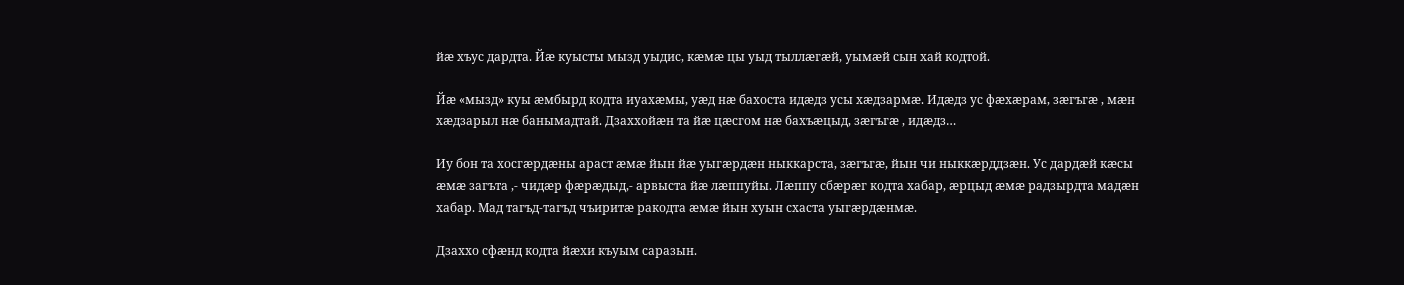йæ хъус дардта. Йæ куысты мызд уыдис, кæмæ цы уыд тыллæгæй, уымæй сын хай кодтой.

Йæ «мызд» куы æмбырд кодта иуахæмы, уæд нæ бахоста идæдз усы хæдзармæ. Идæдз ус фæхæрам, зæгъгæ , мæн хæдзарыл нæ банымадтай. Дзаххойæн та йæ цæсгом нæ бахъæцыд, зæгъгæ , идæдз…

Иу бон та хосгæрдæны араст æмæ йын йæ уыгæрдæн ныккарста, зæгъгæ, йын чи ныккæрддзæн. Ус дардæй кæсы æмæ загъта ,- чидæр фæрæдыд,- арвыста йæ лæппуйы. Лæппу сбæрæг кодта хабар, æрцыд æмæ радзырдта мадæн хабар. Мад тагъд-тагъд чъиритæ ракодта æмæ йын хуын схаста уыгæрдæнмæ.

Дзаххо сфæнд кодта йæхи къуым саразын.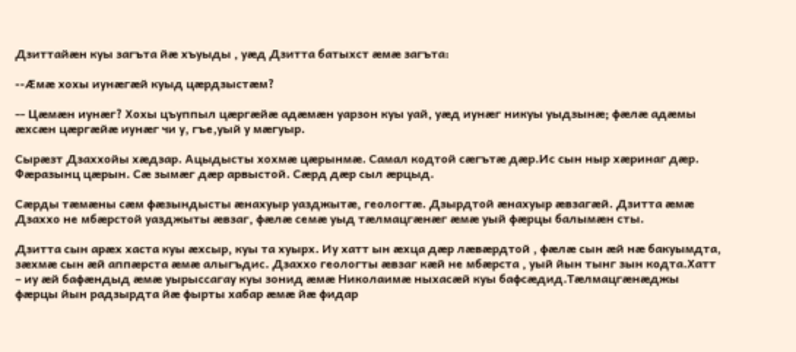Дзиттайæн куы загъта йæ хъуыды , уæд Дзитта батыхст æмæ загъта:

--Æмæ хохы иунæгæй куыд цæрдзыстæм?

-- Цæмæн иунæг? Хохы цъуппыл цæргæйæ адæмæн уарзон куы уай, уæд иунæг никуы уыдзынæ; фæлæ адæмы æхсæн цæргæйæ иунæг чи у, гъе,уый у мæгуыр.

Сырæзт Дзаххойы хæдзар. Ацыдысты хохмæ цæрынмæ. Самал кодтой сæгътæ дæр.Ис сын ныр хæринаг дæр. Фæразынц цæрын. Сæ зымæг дæр арвыстой. Сæрд дæр сыл æрцыд.

Сæрды тæмæны сæм фæзындысты æнахуыр уазджытæ, геологтæ. Дзырдтой æнахуыр æвзагæй. Дзитта æмæ Дзаххо не мбæрстой уазджыты æвзаг, фæлæ семæ уыд тæлмацгæнæг æмæ уый фæрцы балымæн сты.

Дзитта сын арæх хаста куы æхсыр, куы та хуырх. Иу хатт ын æхца дæр лæвæрдтой , фæлæ сын æй нæ бакуымдта, зæхмæ сын æй аппæрста æмæ алыгъдис. Дзаххо геологты æвзаг кæй не мбæрста , уый йын тынг зын кодта.Хатт – иу æй бафæндыд æмæ уырыссагау куы зонид æмæ Николаимæ ныхасæй куы бафсæдид.Тæлмацгæнæджы фæрцы йын радзырдта йæ фырты хабар æмæ йæ фидар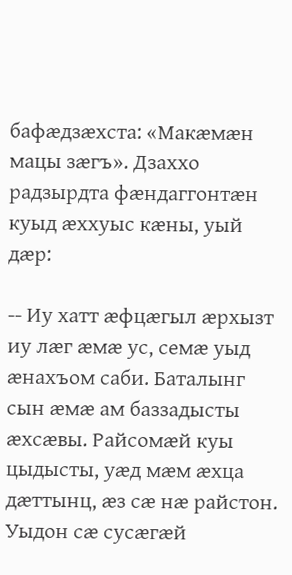бафæдзæхста: «Макæмæн мацы зæгъ». Дзаххо радзырдта фæндаггонтæн куыд æххуыс кæны, уый дæр:

-- Иу хатт æфцæгыл æрхызт иу лæг æмæ ус, семæ уыд æнахъом саби. Баталынг сын æмæ ам баззадысты æхсæвы. Райсомæй куы цыдысты, уæд мæм æхца дæттынц, æз сæ нæ райстон. Уыдон сæ сусæгæй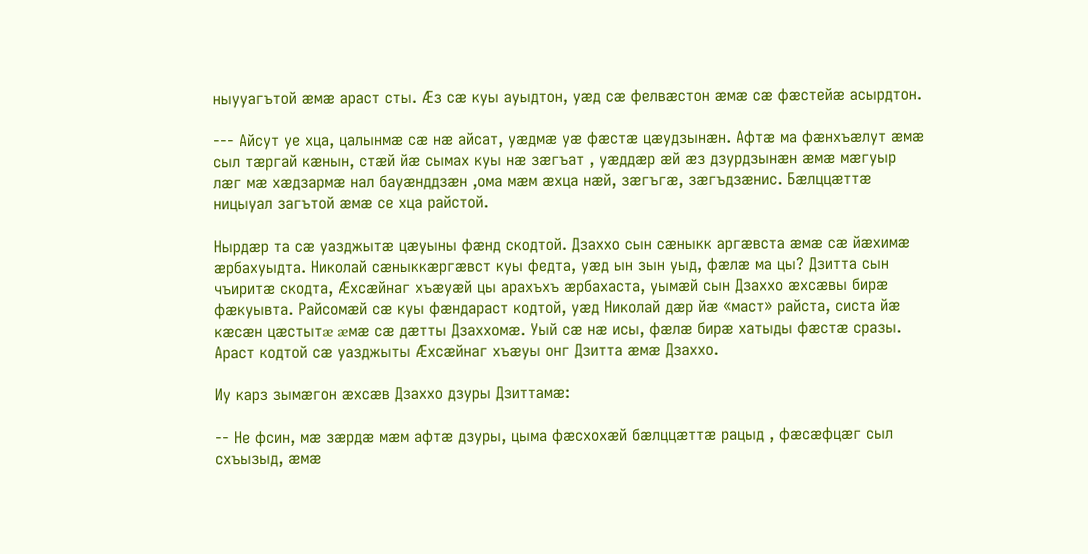ныууагътой æмæ араст сты. Æз сæ куы ауыдтон, уæд сæ фелвæстон æмæ сæ фæстейæ асырдтон.

--- Айсут уе хца, цалынмæ сæ нæ айсат, уæдмæ уæ фæстæ цæудзынæн. Афтæ ма фæнхъæлут æмæ сыл тæргай кæнын, стæй йæ сымах куы нæ зæгъат , уæддæр æй æз дзурдзынæн æмæ мæгуыр лæг мæ хæдзармæ нал бауæнддзæн ,ома мæм æхца нæй, зæгъгæ, зæгъдзæнис. Бæлццæттæ ницыуал загътой æмæ се хца райстой.

Нырдæр та сæ уазджытæ цæуыны фæнд скодтой. Дзаххо сын сæныкк аргæвста æмæ сæ йæхимæ æрбахуыдта. Николай сæныккæргæвст куы федта, уæд ын зын уыд, фæлæ ма цы? Дзитта сын чъиритæ скодта, Æхсæйнаг хъæуæй цы арахъхъ æрбахаста, уымæй сын Дзаххо æхсæвы бирæ фæкуывта. Райсомæй сæ куы фæндараст кодтой, уæд Николай дæр йæ «маст» райста, систа йæ кæсæн цæстытæ æмæ сæ дæтты Дзаххомæ. Уый сæ нæ исы, фæлæ бирæ хатыды фæстæ сразы. Араст кодтой сæ уазджыты Æхсæйнаг хъæуы онг Дзитта æмæ Дзаххо.

Иу карз зымæгон æхсæв Дзаххо дзуры Дзиттамæ:

-- Не фсин, мæ зæрдæ мæм афтæ дзуры, цыма фæсхохæй бæлццæттæ рацыд , фæсæфцæг сыл схъызыд, æмæ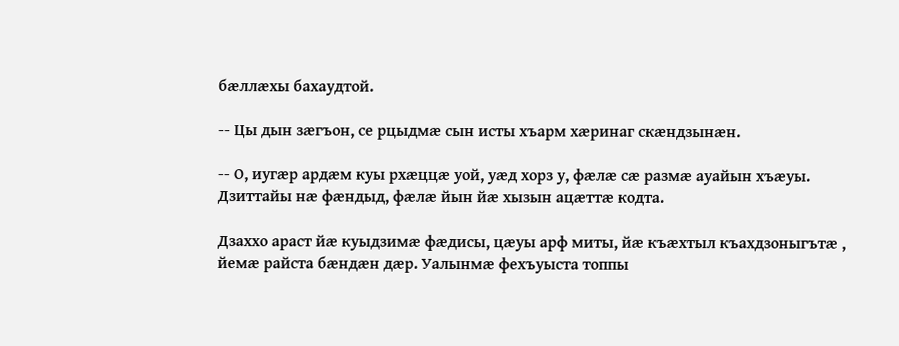бæллæхы бахаудтой.

-- Цы дын зæгъон, се рцыдмæ сын исты хъарм хæринаг скæндзынæн.

-- О, иугæр ардæм куы рхæццæ уой, уæд хорз у, фæлæ сæ размæ ауайын хъæуы. Дзиттайы нæ фæндыд, фæлæ йын йæ хызын ацæттæ кодта.

Дзаххо араст йæ куыдзимæ фæдисы, цæуы арф миты, йæ къæхтыл къахдзоныгътæ , йемæ райста бæндæн дæр. Уалынмæ фехъуыста топпы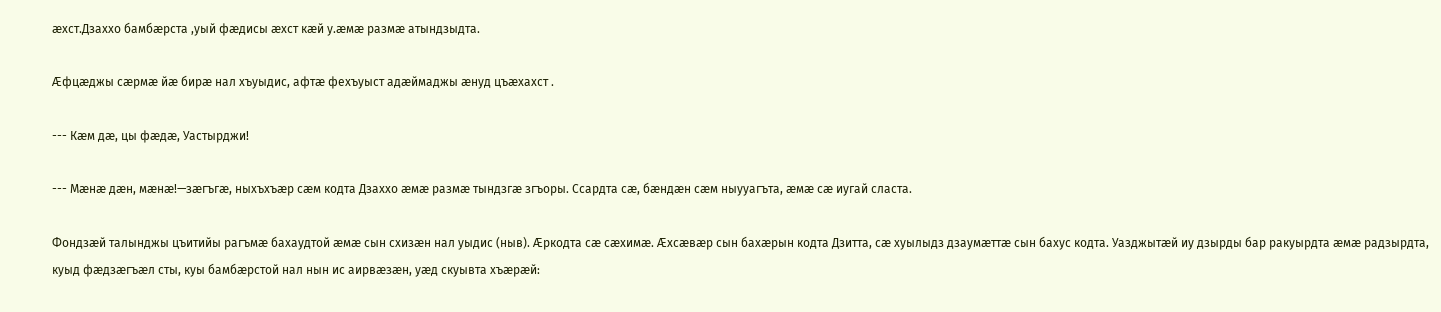æхст.Дзаххо бамбæрста ,уый фæдисы æхст кæй у.æмæ размæ атындзыдта.

Æфцæджы сæрмæ йæ бирæ нал хъуыдис, афтæ фехъуыст адæймаджы æнуд цъæхахст .

--- Кæм дæ, цы фæдæ, Уастырджи!

--- Мæнæ дæн, мæнæ!—зæгъгæ, ныхъхъæр сæм кодта Дзаххо æмæ размæ тындзгæ згъоры. Ссардта сæ, бæндæн сæм ныууагъта, æмæ сæ иугай сласта.

Фондзæй талынджы цъитийы рагъмæ бахаудтой æмæ сын схизæн нал уыдис (ныв). Æркодта сæ сæхимæ. Æхсæвæр сын бахæрын кодта Дзитта, сæ хуылыдз дзаумæттæ сын бахус кодта. Уазджытæй иу дзырды бар ракуырдта æмæ радзырдта, куыд фæдзæгъæл сты, куы бамбæрстой нал нын ис аирвæзæн, уæд скуывта хъæрæй: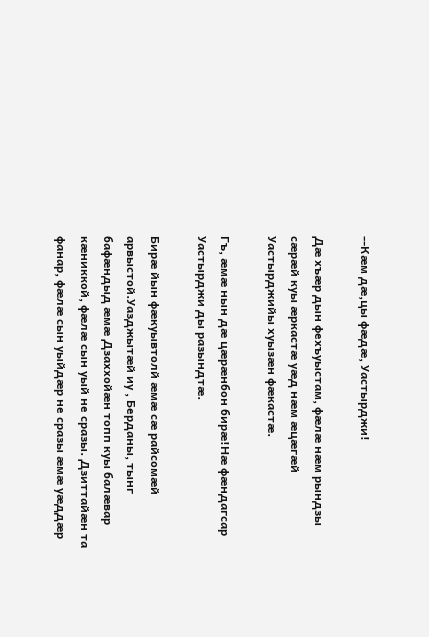--Кæм дæ,цы фæдæ, Уастырджи!

Дæ хъæр дын фехъуыстам, фæлæ нæм рындзы сæрæй куы æркастæ уæд нæм æцæгæй Уастырджийы хуызæн фæкастæ.

Гъ, æмæ нын дæ цæрæнбон бирæ!Нæ фæндагсар Уастырджи ды разындтæ.

Бирæ йын фæкуывтолй æмæ сæ райсомæй арвыстой.Уазджытæй иу , Берданы, тынг бафæндыд æмæ Дзаххойæн топп куы балæвар кæниккой, фæлæ сын уый не сразы. Дзиттайæн та фанар, фæлæ сын уыйдæр не сразы æмæ уæддæр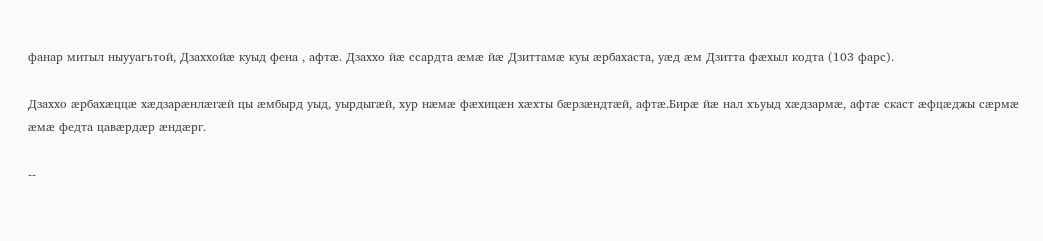фанар митыл ныууагътой, Дзаххойæ куыд фена , афтæ. Дзаххо йæ ссардта æмæ йæ Дзиттамæ куы æрбахаста, уæд æм Дзитта фæхыл кодта (103 фарс).

Дзаххо æрбахæццæ хæдзарæнлæгæй цы æмбырд уыд, уырдыгæй, хур нæмæ фæхицæн хæхты бæрзæндтæй, афтæ.Бирæ йæ нал хъуыд хæдзармæ, афтæ скаст æфцæджы сæрмæ æмæ федта цавæрдæр æндæрг.

--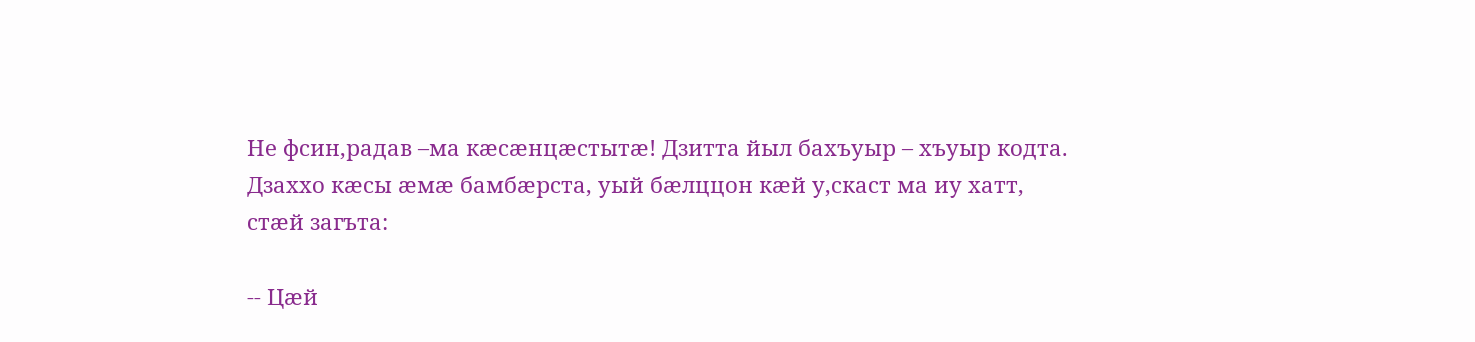Не фсин,радав –ма кæсæнцæстытæ! Дзитта йыл бахъуыр – хъуыр кодта. Дзаххо кæсы æмæ бамбæрста, уый бæлццон кæй у,скаст ма иу хатт, стæй загъта:

-- Цæй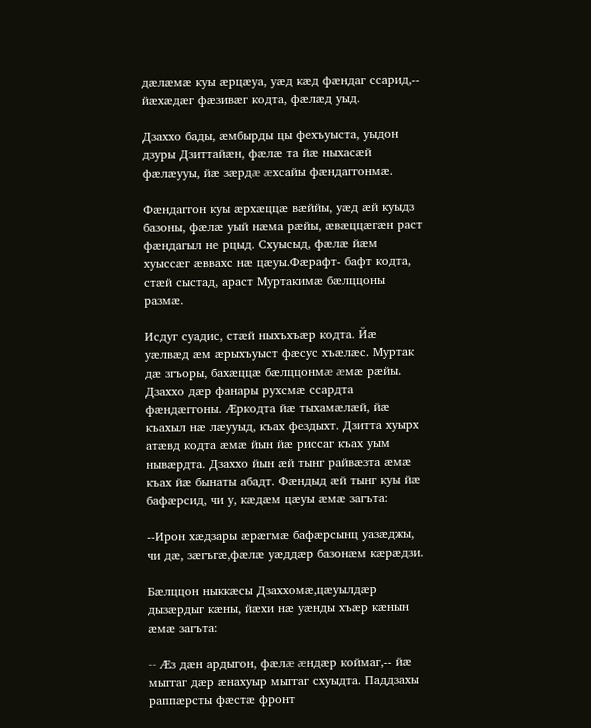дæлæмæ куы æрцæуа, уæд кæд фæндаг ссарид,-- йæхæдæг фæзивæг кодта, фæлæд уыд.

Дзаххо бады, æмбырды цы фехъуыста, уыдон дзуры Дзиттайæн, фæлæ та йæ ныхасæй фæлæууы, йæ зæрдæ æхсайы фæндаггонмæ.

Фæндаггон куы æрхæццæ вæййы, уæд æй куыдз базоны, фæлæ уый нæма рæйы, æвæццæгæн раст фæндагыл не рцыд. Схуысыд, фæлæ йæм хуыссæг æввахс нæ цæуы.Фæрафт- бафт кодта, стæй сыстад, араст Муртакимæ бæлццоны размæ.

Исдуг суадис, стæй ныхъхъæр кодта. Йæ уæлвæд æм æрыхъуыст фæсус хъæлæс. Муртак дæ згъоры, бахæццæ бæлццонмæ æмæ рæйы. Дзаххо дæр фанары рухсмæ ссардта фæндæггоны. Æркодта йæ тыхамæлæй, йæ къахыл нæ лæууыд, къах фездыхт. Дзитта хуырх атæвд кодта æмæ йын йæ риссаг къах уым нывæрдта. Дзаххо йын æй тынг райвæзта æмæ къах йæ бынаты абадт. Фæндыд æй тынг куы йæ бафæрсид, чи у, кæдæм цæуы æмæ загъта:

--Ирон хæдзары æрæгмæ бафæрсынц уазæджы, чи дæ, зæгъгæ,фæлæ уæддæр базонæм кæрæдзи.

Бæлццон ныккæсы Дзаххомæ,цæуылдæр дызæрдыг кæны, йæхи нæ уæнды хъæр кæнын æмæ загъта:

-- Æз дæн ардыгон, фæлæ æндæр коймаг,-- йæ мыггаг дæр æнахуыр мыггаг схуыдта. Паддзахы раппæрсты фæстæ фронт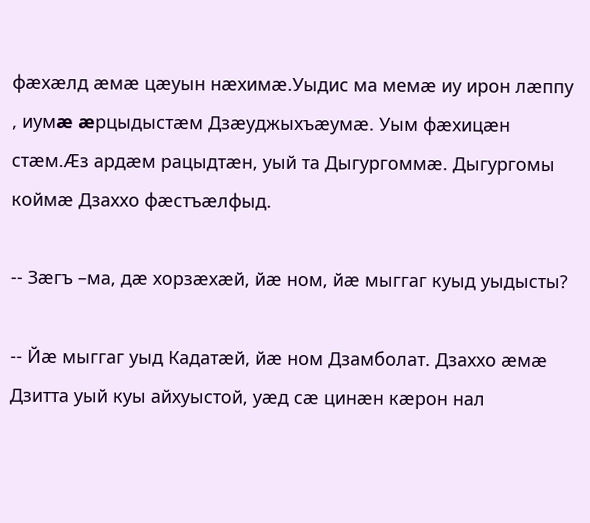фæхæлд æмæ цæуын нæхимæ.Уыдис ма мемæ иу ирон лæппу , иумæ æрцыдыстæм Дзæуджыхъæумæ. Уым фæхицæн стæм.Æз ардæм рацыдтæн, уый та Дыгургоммæ. Дыгургомы коймæ Дзаххо фæстъæлфыд.

-- Зæгъ –ма, дæ хорзæхæй, йæ ном, йæ мыггаг куыд уыдысты?

-- Йæ мыггаг уыд Кадатæй, йæ ном Дзамболат. Дзаххо æмæ Дзитта уый куы айхуыстой, уæд сæ цинæн кæрон нал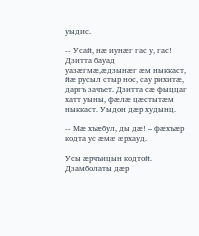уыдис.

-- Усай, нæ иунæг гас у, гас! Дзитта бауад уазæгмæ,æдзынæг æм ныккаст, йæ русыл стыр нос, сау рихитæ, даргъ зачъет. Дзитта сæ фыццаг хатт уыны, фæлæ цæстытæм ныккаст. Уыдон дæр худынц.

-- Мæ хъæбул, ды дæ! – фæхъæр кодта ус æмæ æрхауд.

Усы æрчъицын кодтой. Дзамболаты дæр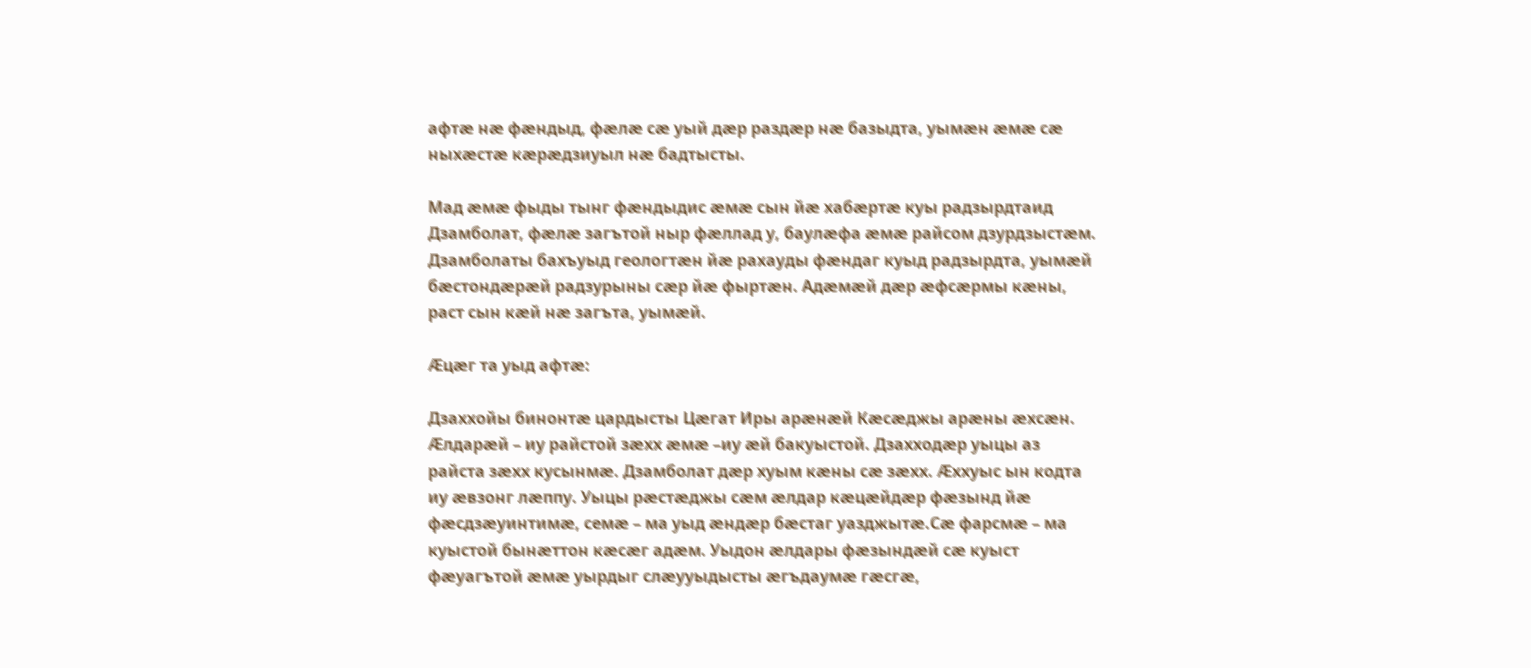афтæ нæ фæндыд, фæлæ сæ уый дæр раздæр нæ базыдта, уымæн æмæ сæ ныхæстæ кæрæдзиуыл нæ бадтысты.

Мад æмæ фыды тынг фæндыдис æмæ сын йæ хабæртæ куы радзырдтаид Дзамболат, фæлæ загътой ныр фæллад у, баулæфа æмæ райсом дзурдзыстæм. Дзамболаты бахъуыд геологтæн йæ рахауды фæндаг куыд радзырдта, уымæй бæстондæрæй радзурыны сæр йæ фыртæн. Адæмæй дæр æфсæрмы кæны, раст сын кæй нæ загъта, уымæй.

Æцæг та уыд афтæ:

Дзаххойы бинонтæ цардысты Цæгат Иры арæнæй Кæсæджы арæны æхсæн. Æлдарæй – иу райстой зæхх æмæ –иу æй бакуыстой. Дзахходæр уыцы аз райста зæхх кусынмæ. Дзамболат дæр хуым кæны сæ зæхх. Æххуыс ын кодта иу æвзонг лæппу. Уыцы рæстæджы сæм æлдар кæцæйдæр фæзынд йæ фæсдзæуинтимæ, семæ – ма уыд æндæр бæстаг уазджытæ.Сæ фарсмæ – ма куыстой бынæттон кæсæг адæм. Уыдон æлдары фæзындæй сæ куыст фæуагътой æмæ уырдыг слæууыдысты æгъдаумæ гæсгæ,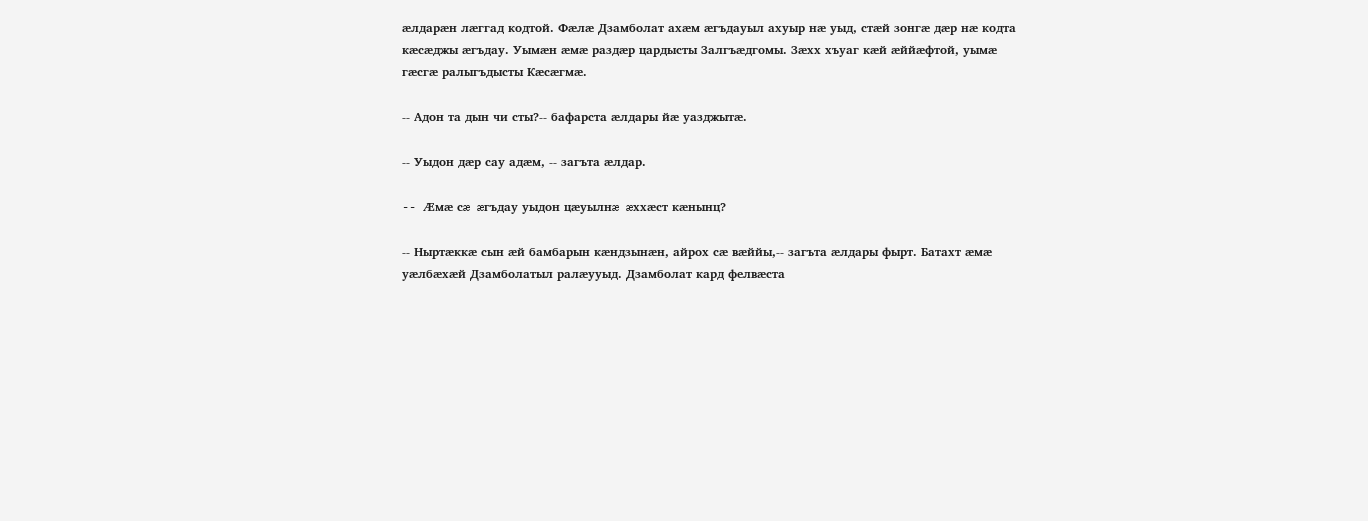æлдарæн лæггад кодтой. Фæлæ Дзамболат ахæм æгъдауыл ахуыр нæ уыд, стæй зонгæ дæр нæ кодта кæсæджы æгъдау. Уымæн æмæ раздæр цардысты Залгъæдгомы. Зæхх хъуаг кæй æййæфтой, уымæ гæсгæ ралыгъдысты Кæсæгмæ.

-- Адон та дын чи сты?-- бафарста æлдары йæ уазджытæ.

-- Уыдон дæр сау адæм, -- загъта æлдар.

-- Æмæ сæ æгъдау уыдон цæуылнæ æххæст кæнынц?

-- Ныртæккæ сын æй бамбарын кæндзынæн, айрох сæ вæййы,-- загъта æлдары фырт. Батахт æмæ уæлбæхæй Дзамболатыл ралæууыд. Дзамболат кард фелвæста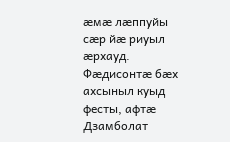æмæ лæппуйы сæр йæ риуыл æрхауд. Фæдисонтæ бæх ахсыныл куыд фесты, афтæ Дзамболат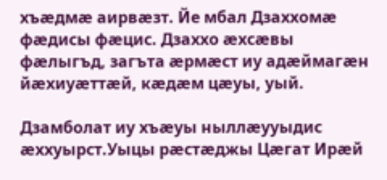хъæдмæ аирвæзт. Йе мбал Дзаххомæ фæдисы фæцис. Дзаххо æхсæвы фæлыгъд, загъта æрмæст иу адæймагæн йæхиуæттæй, кæдæм цæуы, уый.

Дзамболат иу хъæуы ныллæууыдис æххуырст.Уыцы рæстæджы Цæгат Ирæй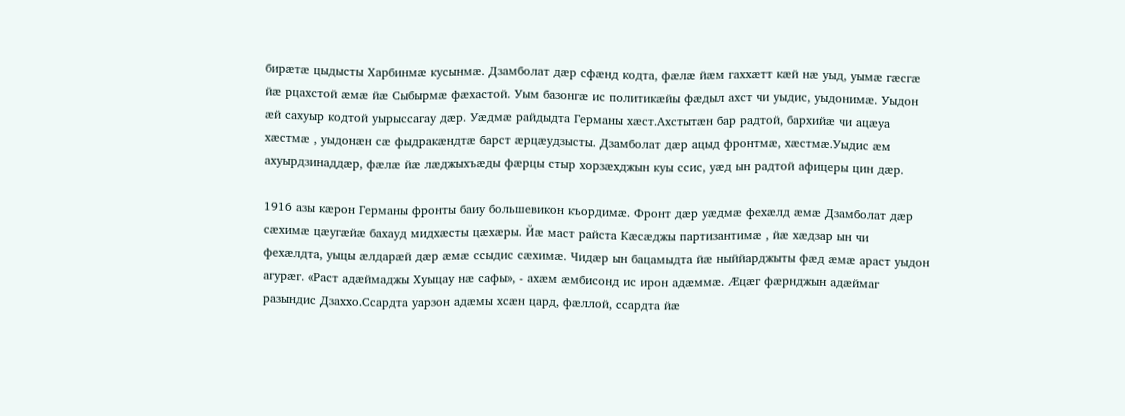бирæтæ цыдысты Харбинмæ кусынмæ. Дзамболат дæр сфæнд кодта, фæлæ йæм гаххæтт кæй нæ уыд, уымæ гæсгæ йæ рцахстой æмæ йæ Сыбырмæ фæхастой. Уым базонгæ ис политикæйы фæдыл ахст чи уыдис, уыдонимæ. Уыдон æй сахуыр кодтой уырыссагау дæр. Уæдмæ райдыдта Германы хæст.Ахстытæн бар радтой, бархийæ чи ацæуа хæстмæ , уыдонæн сæ фыдракæндтæ барст æрцæудзысты. Дзамболат дæр ацыд фронтмæ, хæстмæ.Уыдис æм ахуырдзинаддæр, фæлæ йæ лæджыхъæды фæрцы стыр хорзæхджын куы ссис, уæд ын радтой афицеры цин дæр.

1916 азы кæрон Германы фронты баиу большевикон къордимæ. Фронт дæр уæдмæ фехæлд æмæ Дзамболат дæр сæхимæ цæугæйæ бахауд мидхæсты цæхæры. Йæ маст райста Кæсæджы партизантимæ , йæ хæдзар ын чи фехæлдта, уыцы æлдарæй дæр æмæ ссыдис сæхимæ. Чидæр ын бацамыдта йæ ныййарджыты фæд æмæ араст уыдон агурæг. «Раст адæймаджы Хуыцау нæ сафы», - ахæм æмбисонд ис ирон адæммæ. Æцæг фæрнджын адæймаг разындис Дзаххо.Ссардта уарзон адæмы хсæн цард, фæллой, ссардта йæ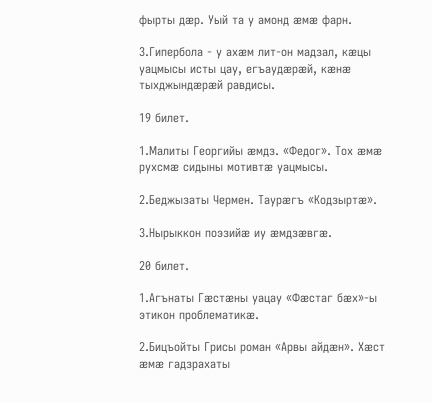фырты дæр. Уый та у амонд æмæ фарн.

3.Гипербола - у ахӕм лит-он мадзал, кӕцы уацмысы исты цау, егъаудӕрӕй, кӕнӕ тыхджындӕрӕй равдисы.

19 билет.

1.Малиты Георгийы æмдз. «Федог». Тох æмæ рухсмæ сидыны мотивтæ уацмысы.

2.Беджызаты Чермен. Таурæгъ «Кодзыртæ».

3.Нырыккон поэзийæ иу æмдзæвгæ.

20 билет.

1.Агънаты Гæстæны уацау «Фæстаг бæх»-ы этикон проблематикæ.

2.Бицъойты Грисы роман «Арвы айдæн». Хæст æмæ гадзрахаты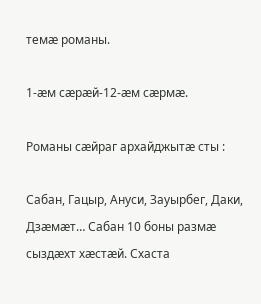темæ романы.

1-ӕм сӕрӕй-12-ӕм сӕрмӕ.

Романы сӕйраг архайджытӕ сты :

Сабан, Гацыр, Ануси, Зауырбег, Даки, Дзӕмӕт… Сабан 10 боны размӕ сыздӕхт хӕстӕй. Схаста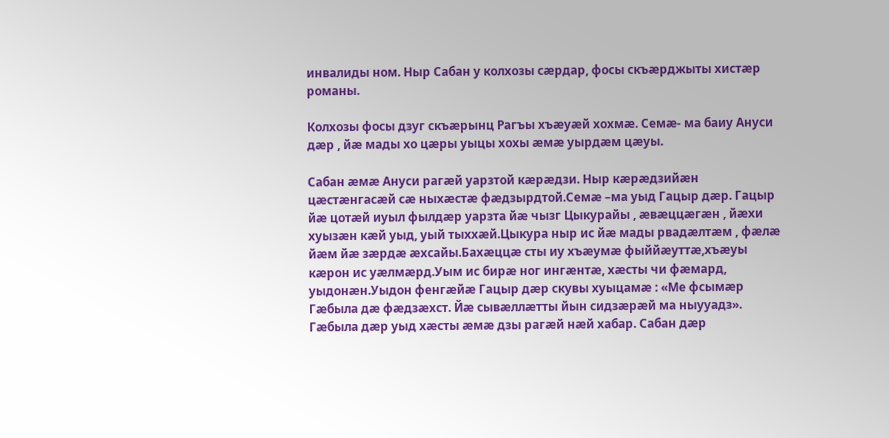инвалиды ном. Ныр Сабан у колхозы сӕрдар, фосы скъӕрджыты хистӕр романы.

Колхозы фосы дзуг скъӕрынц Рагъы хъӕуӕй хохмӕ. Семӕ- ма баиу Ануси дӕр , йӕ мады хо цӕры уыцы хохы ӕмӕ уырдӕм цӕуы.

Сабан ӕмӕ Ануси рагӕй уарзтой кӕрӕдзи. Ныр кӕрӕдзийӕн цӕстӕнгасӕй сӕ ныхӕстӕ фӕдзырдтой.Семӕ –ма уыд Гацыр дӕр. Гацыр йӕ цотӕй иуыл фылдӕр уарзта йӕ чызг Цыкурайы , ӕвӕццӕгӕн , йӕхи хуызӕн кӕй уыд, уый тыххӕй.Цыкура ныр ис йӕ мады рвадӕлтӕм , фӕлӕ йӕм йӕ зӕрдӕ ӕхсайы.Бахӕццӕ сты иу хъӕумӕ фыййӕуттӕ,хъӕуы кӕрон ис уӕлмӕрд.Уым ис бирӕ ног ингӕнтӕ, хӕсты чи фӕмард, уыдонӕн.Уыдон фенгӕйӕ Гацыр дӕр скувы хуыцамӕ : «Ме фсымӕр Гӕбыла дӕ фӕдзӕхст. Йӕ сывӕллӕтты йын сидзӕрӕй ма ныууадз». Гӕбыла дӕр уыд хӕсты ӕмӕ дзы рагӕй нӕй хабар. Сабан дӕр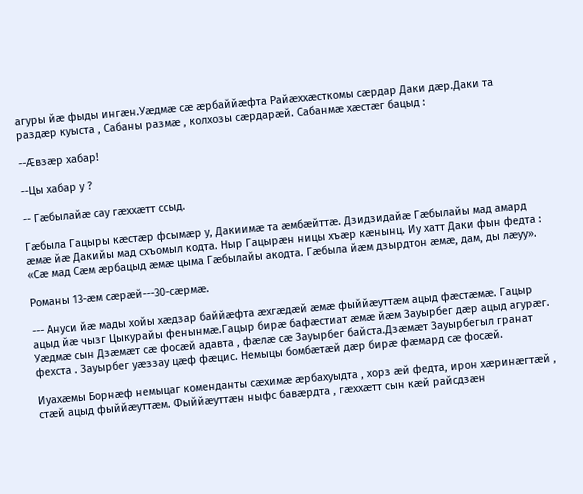агуры йӕ фыды ингӕн.Уӕдмӕ сӕ ӕрбаййӕфта Райӕххӕсткомы сӕрдар Даки дӕр.Даки та раздӕр куыста , Сабаны размӕ , колхозы сӕрдарӕй. Сабанмӕ хӕстӕг бацыд :

--Ӕвзӕр хабар!

--Цы хабар у ?

-- Гӕбылайӕ сау гӕххӕтт ссыд.

Гӕбыла Гацыры кӕстӕр фсымӕр у, Дакиимӕ та ӕмбӕйттӕ. Дзидзидайӕ Гӕбылайы мад амард ӕмӕ йӕ Дакийы мад схъомыл кодта. Ныр Гацырӕн ницы хъӕр кӕнынц. Иу хатт Даки фын федта : «Сӕ мад Сӕм ӕрбацыд ӕмӕ цыма Гӕбылайы акодта. Гӕбыла йӕм дзырдтон ӕмӕ, дам, ды лӕуу».

Романы 13-ӕм сӕрӕй---30-сӕрмӕ.

--- Ануси йӕ мады хойы хӕдзар баййӕфта ӕхгӕдӕй ӕмӕ фыййӕуттӕм ацыд фӕстӕмӕ. Гацыр ацыд йӕ чызг Цыкурайы фенынмӕ.Гацыр бирӕ бафӕстиат ӕмӕ йӕм Зауырбег дӕр ацыд агурӕг. Уӕдмӕ сын Дзӕмӕт сӕ фосӕй адавта , фӕлӕ сӕ Зауырбег байста.Дзӕмӕт Зауырбегыл гранат фехста . Зауырбег уӕззау цӕф фӕцис. Немыцы бомбӕтӕй дӕр бирӕ фӕмард сӕ фосӕй.

Иуахӕмы Борнӕф немыцаг коменданты сӕхимӕ ӕрбахуыдта , хорз ӕй федта, ирон хӕринӕгтӕй , стӕй ацыд фыййӕуттӕм. Фыййӕуттӕн ныфс бавӕрдта , гӕххӕтт сын кӕй райсдзӕн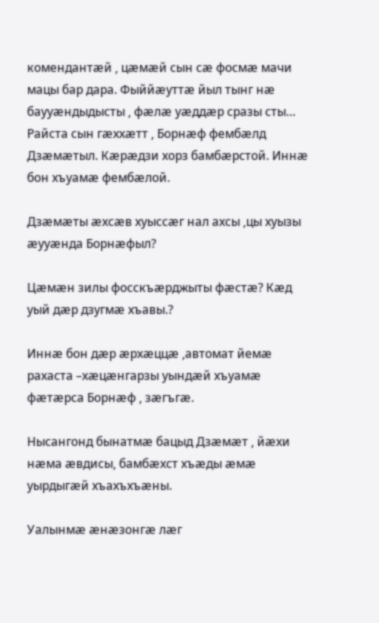комендантӕй , цӕмӕй сын сӕ фосмӕ мачи мацы бар дара. Фыййӕуттӕ йыл тынг нӕ баууӕндыдысты , фӕлӕ уӕддӕр сразы сты… Райста сын гӕххӕтт , Борнӕф фембӕлд Дзӕмӕтыл. Кӕрӕдзи хорз бамбӕрстой. Иннӕ бон хъуамӕ фембӕлой.

Дзӕмӕты ӕхсӕв хуыссӕг нал ахсы ,цы хуызы ӕууӕнда Борнӕфыл?

Цӕмӕн зилы фосскъӕрджыты фӕстӕ? Кӕд уый дӕр дзугмӕ хъавы.?

Иннӕ бон дӕр ӕрхӕццӕ ,автомат йемӕ рахаста –хӕцӕнгарзы уындӕй хъуамӕ фӕтӕрса Борнӕф , зӕгъгӕ.

Нысангонд бынатмӕ бацыд Дзӕмӕт , йӕхи нӕма ӕвдисы, бамбӕхст хъӕды ӕмӕ уырдыгӕй хъахъхъӕны.

Уалынмӕ ӕнӕзонгӕ лӕг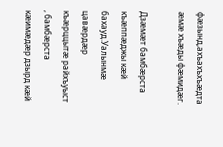фӕзынд,ахъахъхъӕдта ӕмӕ хъӕды фӕмидӕг.

Дзӕмӕт бамбӕрста къӕппӕджы кӕй бахауд.Уалынмӕ цавӕрдӕр къӕрццытӕ райхъуыст , бамбӕрста кӕимӕдӕр дзырд кӕй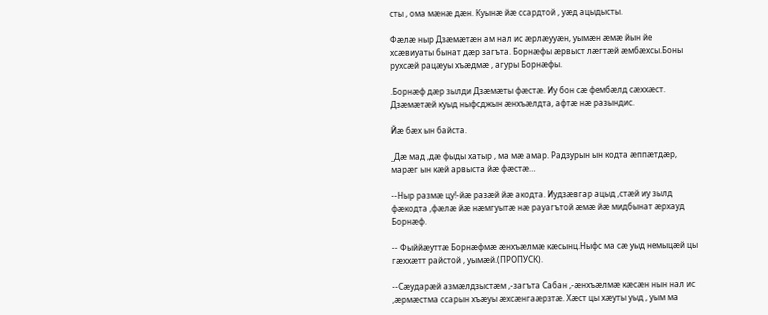сты , ома мӕнӕ дӕн. Куынӕ йӕ ссардтой , уӕд ацыдысты.

Фӕлӕ ныр Дзӕмӕтӕн ам нал ис ӕрлӕууӕн, уымӕн ӕмӕ йын йе хсӕвиуаты бынат дӕр загъта. Борнӕфы ӕрвыст лӕгтӕй ӕмбӕхсы.Боны рухсӕй рацӕуы хъӕдмӕ , агуры Борнӕфы.

.Борнӕф дӕр зылди Дзӕмӕты фӕстӕ. Иу бон сӕ фембӕлд сӕххӕст. Дзӕмӕтӕй куыд ныфсджын ӕнхъӕлдта, афтӕ нӕ разындис.

Йӕ бӕх ын байста.

_Дӕ мад ,дӕ фыды хатыр , ма мӕ амар. Радзурын ын кодта ӕппӕтдӕр, марӕг ын кӕй арвыста йӕ фӕстӕ…

--Ныр размӕ цу!-йӕ разӕй йӕ акодта. Иудзӕвгар ацыд ,стӕй иу зылд фӕкодта ,фӕлӕ йӕ нӕмгуытӕ нӕ рауагътой ӕмӕ йӕ мидбынат ӕрхауд Борнӕф.

-- Фыййӕуттӕ Борнӕфмӕ ӕнхъӕлмӕ кӕсынц.Ныфс ма сӕ уыд немыцӕй цы гӕххӕтт райстой , уымӕй.(ПРОПУСК).

--Сӕударӕй азмӕлдзыстӕм ,-загъта Сабан ,-ӕнхъӕлмӕ кӕсӕн нын нал ис ,ӕрмӕстма ссарын хъӕуы ӕхсӕнгаӕрзтӕ. Хӕст цы хӕуты уыд , уым ма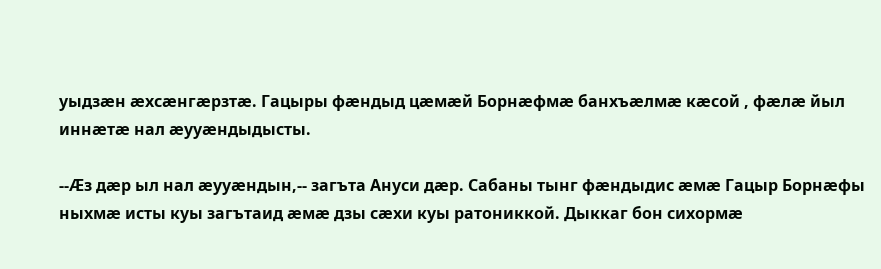уыдзӕн ӕхсӕнгӕрзтӕ. Гацыры фӕндыд цӕмӕй Борнӕфмӕ банхъӕлмӕ кӕсой , фӕлӕ йыл иннӕтӕ нал ӕууӕндыдысты.

--Ӕз дӕр ыл нал ӕууӕндын,-- загъта Ануси дӕр. Сабаны тынг фӕндыдис ӕмӕ Гацыр Борнӕфы ныхмӕ исты куы загътаид ӕмӕ дзы сӕхи куы ратониккой. Дыккаг бон сихормӕ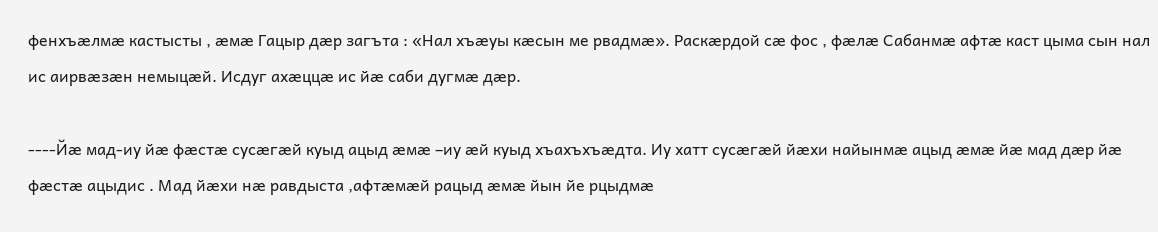фенхъӕлмӕ кастысты , ӕмӕ Гацыр дӕр загъта : «Нал хъӕуы кӕсын ме рвадмӕ». Раскӕрдой сӕ фос , фӕлӕ Сабанмӕ афтӕ каст цыма сын нал ис аирвӕзӕн немыцӕй. Исдуг ахӕццӕ ис йӕ саби дугмӕ дӕр.

----Йӕ мад-иу йӕ фӕстӕ сусӕгӕй куыд ацыд ӕмӕ –иу ӕй куыд хъахъхъӕдта. Иу хатт сусӕгӕй йӕхи найынмӕ ацыд ӕмӕ йӕ мад дӕр йӕ фӕстӕ ацыдис . Мад йӕхи нӕ равдыста ,афтӕмӕй рацыд ӕмӕ йын йе рцыдмӕ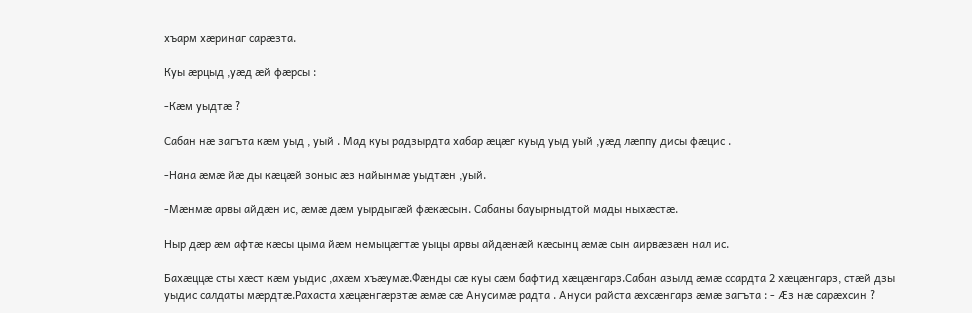хъарм хӕринаг сарӕзта.

Куы ӕрцыд ,уӕд ӕй фӕрсы :

-Кӕм уыдтӕ ?

Сабан нӕ загъта кӕм уыд , уый . Мад куы радзырдта хабар ӕцӕг куыд уыд уый ,уӕд лӕппу дисы фӕцис .

-Нана ӕмӕ йӕ ды кӕцӕй зоныс ӕз найынмӕ уыдтӕн ,уый.

-Мӕнмӕ арвы айдӕн ис, ӕмӕ дӕм уырдыгӕй фӕкӕсын. Сабаны бауырныдтой мады ныхӕстӕ.

Ныр дӕр ӕм афтӕ кӕсы цыма йӕм немыцӕгтӕ уыцы арвы айдӕнӕй кӕсынц ӕмӕ сын аирвӕзӕн нал ис.

Бахӕццӕ сты хӕст кӕм уыдис ,ахӕм хъӕумӕ.Фӕнды сӕ куы сӕм бафтид хӕцӕнгарз.Сабан азылд ӕмӕ ссардта 2 хӕцӕнгарз, стӕй дзы уыдис салдаты мӕрдтӕ.Рахаста хӕцӕнгӕрзтӕ ӕмӕ сӕ Анусимӕ радта . Ануси райста ӕхсӕнгарз ӕмӕ загъта : - Ӕз нӕ сарӕхсин ?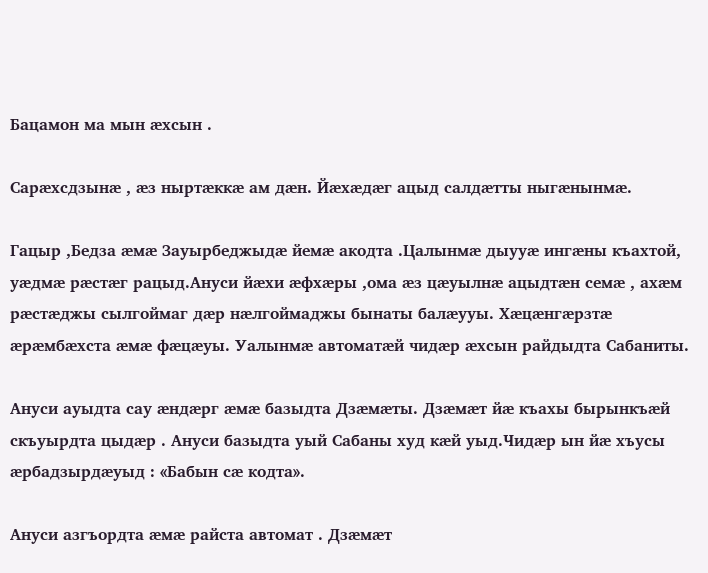Бацамон ма мын ӕхсын .

Сарӕхсдзынӕ , ӕз ныртӕккӕ ам дӕн. Йӕхӕдӕг ацыд салдӕтты ныгӕнынмӕ.

Гацыр ,Бедза ӕмӕ Зауырбеджыдӕ йемӕ акодта .Цалынмӕ дыууӕ ингӕны къахтой, уӕдмӕ рӕстӕг рацыд.Ануси йӕхи ӕфхӕры ,ома ӕз цӕуылнӕ ацыдтӕн семӕ , ахӕм рӕстӕджы сылгоймаг дӕр нӕлгоймаджы бынаты балӕууы. Хӕцӕнгӕрзтӕ ӕрӕмбӕхста ӕмӕ фӕцӕуы. Уалынмӕ автоматӕй чидӕр ӕхсын райдыдта Сабаниты.

Ануси ауыдта сау ӕндӕрг ӕмӕ базыдта Дзӕмӕты. Дзӕмӕт йӕ къахы бырынкъӕй скъуырдта цыдӕр . Ануси базыдта уый Сабаны худ кӕй уыд.Чидӕр ын йӕ хъусы ӕрбадзырдӕуыд : «Бабын сӕ кодта».

Ануси азгъордта ӕмӕ райста автомат . Дзӕмӕт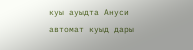куы ауыдта Ануси автомат куыд дары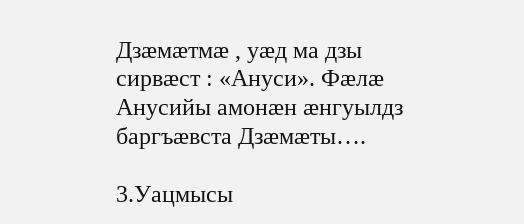Дзӕмӕтмӕ , уӕд ма дзы сирвӕст : «Ануси». Фӕлӕ Анусийы амонӕн ӕнгуылдз баргъӕвста Дзӕмӕты….

3.Уацмысы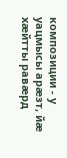композиции - у уацмысы арӕзт, йӕ хӕйтты равӕрд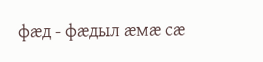фӕд - фӕдыл ӕмӕ сӕ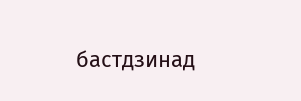бастдзинад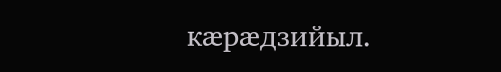кӕрӕдзийыл.